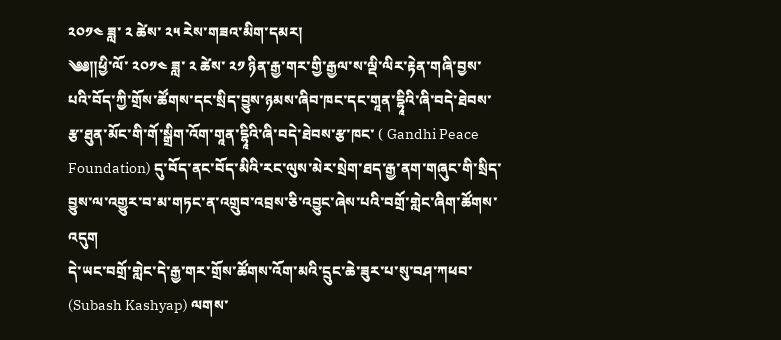༢༠༡༤ ཟླ་ ༢ ཚེས་ ༢༥ རེས་གཟའ་མིག་དམར།
༄༅༎ཕྱི་ལོ་ ༢༠༡༤ ཟླ་ ༢ ཚེས་ ༢༡ ཉིན་རྒྱ་གར་གྱི་རྒྱལ་ས་ལྡི་ལིར་རྟེན་གཞི་བྱས་པའི་བོད་ཀྱི་གྲོས་ཚོགས་དང་སྲིད་བྱུས་ཉམས་ཞིབ་ཁང་དང་གཱན་དྷཱིའི་ཞི་བདེ་ཐེབས་རྩ་ཐུན་མོང་གི་གོ་སྒྲིག་འོག་གཱན་དྷཱིའི་ཞི་བདེ་ཐེབས་རྩ་ཁང་ ( Gandhi Peace Foundation) དུ་བོད་ནང་བོད་མིའི་རང་ལུས་མེར་སྲེག་ཐད་རྒྱ་ནག་གཞུང་གི་སྲིད་བྱུས་ལ་འགྱུར་བ་མ་གཏང་ན་འགྲུབ་འབྲས་ཅི་འབྱུང་ཞེས་པའི་བགྲོ་གླེང་ཞིག་ཚོགས་འདུག
དེ་ཡང་བགྲོ་གླེང་དེ་རྒྱ་གར་གྲོས་ཚོགས་འོག་མའི་དྲུང་ཆེ་ཟུར་པ་སུ་བཤ་ཀཕབ་ (Subash Kashyap) ལགས་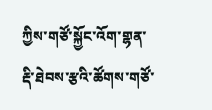ཀྱིས་གཙོ་སྐྱོང་འོག་གྷན་རྡི་ཐེབས་རྩའི་ཚོགས་གཙོ་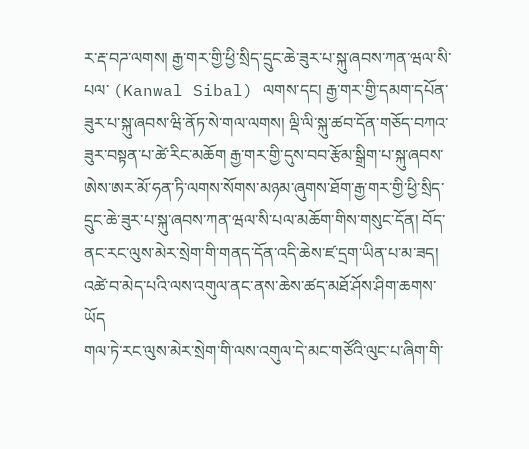ར་རྡ་བཌ་ལགས། རྒྱ་གར་གྱི་ཕྱི་སྲིད་དྲུང་ཆེ་ཟུར་པ་སྐུ་ཞབས་ཀན་ཝལ་སི་པལ་ (Kanwal Sibal) ལགས་དང། རྒྱ་གར་གྱི་དམག་དཔོན་ཟུར་པ་སྐུ་ཞབས་ཝི་ནོཏ་སེ་གལ་ལགས། ལྡི་ལི་སྐུ་ཚབ་དོན་གཅོད་བཀའ་ཟུར་བསྟན་པ་ཚེ་རིང་མཆོག རྒྱ་གར་གྱི་དུས་བབ་རྩོམ་སྒྲིག་པ་སྐུ་ཞབས་ཨེས་ཨར་མོ་ཧན་ཏི་ལགས་སོགས་མཉམ་ཞུགས་ཐོག་རྒྱ་གར་གྱི་ཕྱི་སྲིད་དྲུང་ཆེ་ཟུར་པ་སྐུ་ཞབས་ཀན་ཝལ་སི་པལ་མཆོག་གིས་གསུང་དོན། བོད་ནང་རང་ལུས་མེར་སྲེག་གི་གནད་དོན་འདི་ཆེས་ཛ་དྲག་ཡིན་པ་མ་ཟད། འཚེ་བ་མེད་པའི་ལས་འགུལ་ནང་ནས་ཆེས་ཚད་མཐོ་ཤོས་ཤིག་ཆགས་ཡོད
གལ་ཏེ་རང་ལུས་མེར་སྲེག་གི་ལས་འགུལ་དེ་མང་གཙོའི་ལུང་པ་ཞིག་གི་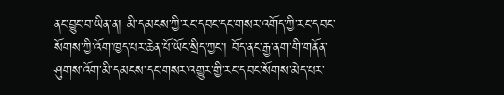ནང་བྱུང་བ་ཡིན་ན། མི་དམངས་ཀྱི་རང་དབང་དང་གསར་འགོད་ཀྱི་རང་དབང་སོགས་ཀྱི་འོག་ཁྱད་པར་ཆེན་པོ་ཡོང་སྲིད་ཀྱང་། བོད་ནང་རྒྱ་ནག་གི་གནོན་ཤུགས་འོག་མི་དམངས་དང་གསར་འགྱུར་གྱི་རང་དབང་སོགས་མེད་པར་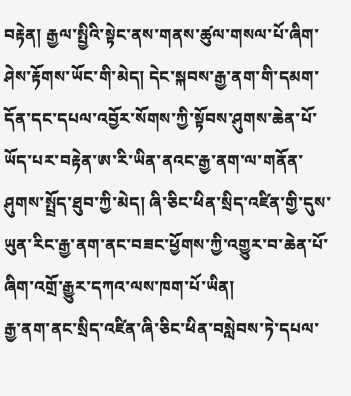བརྟེན། རྒྱལ་སྤྱིའི་སྟེང་ནས་གནས་ཚུལ་གསལ་པོ་ཞིག་ཤེས་རྟོགས་ཡོང་གི་མེད། དེང་སྐབས་རྒྱ་ནག་གི་དམག་དོན་དང་དཔལ་འབྱོར་སོགས་ཀྱི་སྟོབས་ཤུགས་ཆེན་པོ་ཡོད་པར་བརྟེན་ཨ་རི་ཡིན་ནའང་རྒྱ་ནག་ལ་གནོན་ཤུགས་སྤྲོད་ཐུབ་ཀྱི་མེད། ཞི་ཅིང་ཕིན་སྲིད་འཛིན་གྱི་དུས་ཡུན་རིང་རྒྱ་ནག་ནང་བཟང་ཕྱོགས་ཀྱི་འགྱུར་བ་ཆེན་པོ་ཞིག་འགྲོ་རྒྱུར་དཀའ་ལས་ཁག་པོ་ཡིན།
རྒྱ་ནག་ནང་སྲིད་འཛིན་ཞི་ཅིང་ཕིན་བསླེབས་ཏེ་དཔལ་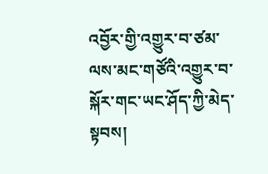འབྱོར་གྱི་འགྱུར་བ་ཙམ་ལས་མང་གཙོའི་འགྱུར་བ་སྐོར་གང་ཡང་ཤོད་ཀྱི་མེད་སྟབས།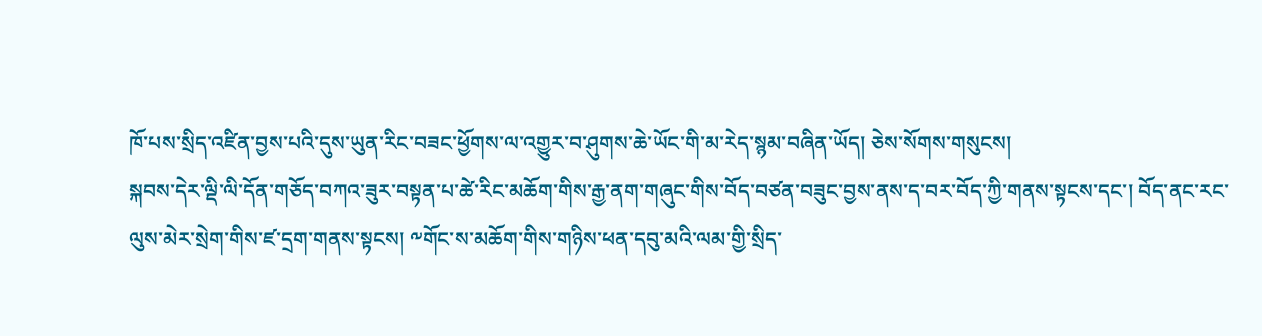ཁོ་པས་སྲིད་འཛིན་བྱས་པའི་དུས་ཡུན་རིང་བཟང་ཕྱོགས་ལ་འགྱུར་བ་ཤུགས་ཆེ་ཡོང་གི་མ་རེད་སྙམ་བཞིན་ཡོད། ཅེས་སོགས་གསུངས།
སྐབས་དེར་ལྡི་ལི་དོན་གཅོད་བཀའ་ཟུར་བསྟན་པ་ཚེ་རིང་མཆོག་གིས་རྒྱ་ནག་གཞུང་གིས་བོད་བཙན་བཟུང་བྱས་ནས་ད་བར་བོད་ཀྱི་གནས་སྟངས་དང་། བོད་ནང་རང་ལུས་མེར་སྲེག་གིས་ཛ་དྲག་གནས་སྟངས། ༸གོང་ས་མཆོག་གིས་གཉིས་ཕན་དབུ་མའི་ལམ་གྱི་སྲིད་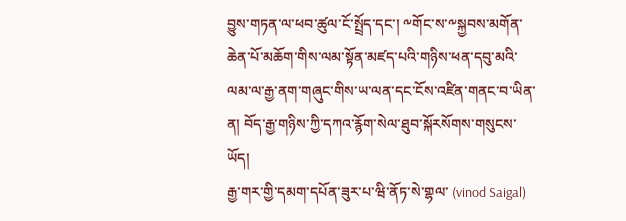བྱུས་གཏན་ལ་ཕབ་ཚུལ་ངོ་སྤྲོད་དང་། ༸གོང་ས་༸སྐྱབས་མགོན་ཆེན་པོ་མཆོག་གིས་ལམ་སྟོན་མཛད་པའི་གཉིས་ཕན་དབུ་མའི་ལམ་ལ་རྒྱ་ནག་གཞུང་གིས་ཡ་ལན་དང་ངོས་འཛིན་གནང་བ་ཡིན་ན། བོད་རྒྱ་གཉིས་ཀྱི་དཀའ་རྙོག་སེལ་ཐུབ་སྐོརསོགས་གསུངས་ཡོད།
རྒྱ་གར་གྱི་དམག་དཔོན་ཟུར་པ་ཝི་ནོཏ་སེ་གྷལ་ (vinod Saigal)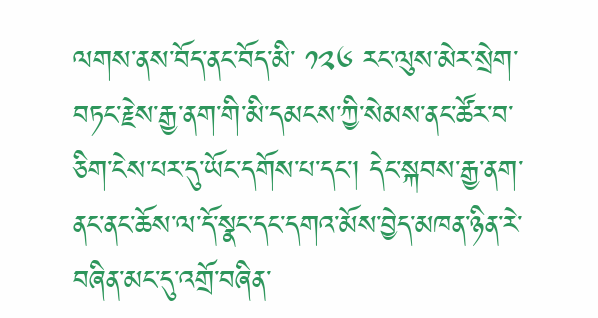ལགས་ནས་བོད་ནང་བོད་མི་ ༡༢༦ རང་ལུས་མེར་སྲེག་བཏང་རྗེས་རྒྱ་ནག་གི་མི་དམངས་ཀྱི་སེམས་ནང་ཚོར་བ་ཅིག་ངེས་པར་དུ་ཡོང་དགོས་པ་དང་། དེང་སྐབས་རྒྱ་ནག་ནང་ནང་ཆོས་ལ་དོ་སྣང་དང་དགའ་མོས་བྱེད་མཁན་ཉིན་རེ་བཞིན་མང་དུ་འགྲོ་བཞིན་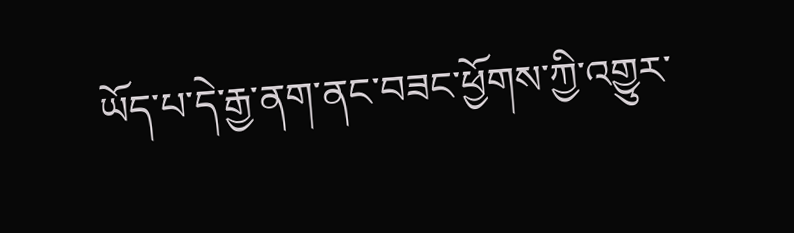ཡོད་པ་དེ་རྒྱ་ནག་ནང་བཟང་ཕྱོགས་ཀྱི་འགྱུར་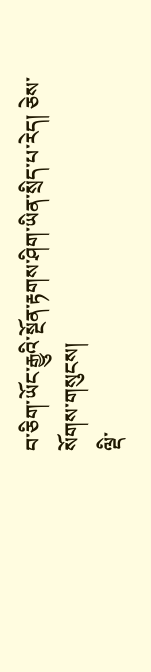བ་ཅིག་ཡོང་རྒྱུའི་སྔོན་རྟགས་ཤིག་ཡིན་སྲིད་པ་རེད། ཅེས་སོགས་གསུངས།
ལྡི་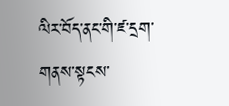ལིར་བོད་ནང་གི་ཛ་དྲག་གནས་སྟངས་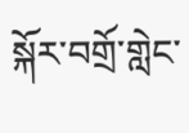སྐོར་བགྲོ་གླེང་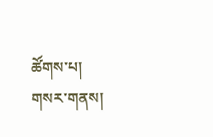ཚོགས་པ།
གསར་གནས།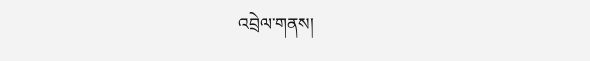འབྲེལ་གནས།